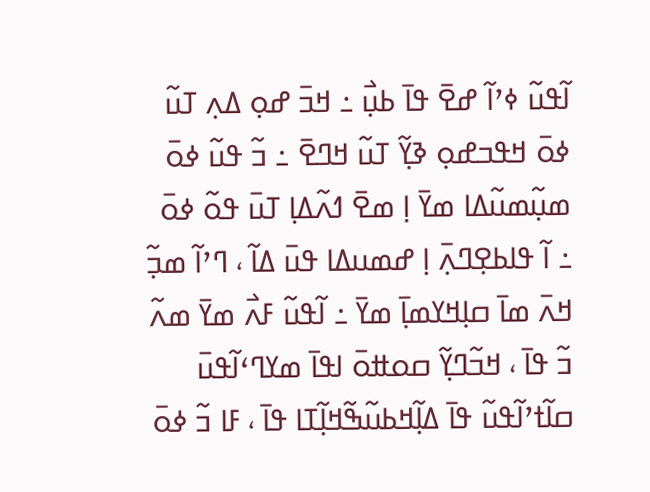ߊ߬ߟߎ߬ ߦߴߊ߬ ߝߐ߫ ߟߊ߫ ߕߎ߲߯ ߸ ߞߏ߫ ߝߋ߲ ߡߍ߲ ߠߎ߬ ߦߋ߫ ߞߟߏߝߋ߲ ߢߌ߲߬ ߠߎ߬ ߞߣߐ߫ ߸ ߏ߬ ߟߎ߬ ߦߋ߫ ߘߎ߲߬ߘߎ߬ߡߊ ߘߌ߫ ߊ߲ ߘߐ߫ ߗߍ߬ߡߊ߲ ߠߎ߫ ߟߋ߬ ߦߋ߫ ߸ ߊ߬ ߟߊߕߐ߲ߣߍ߲߫ ߊ߲ ߝߘߎߡߊ ߟߎ߫ ߡߊ߬ ، ߣߴߊ߬ ߘߏ߲߬ ߞߍ߫ ߘߊ߫ ߛߊ߲ߞߌߘߊ߲߫ ߘߌ߫ ߸ ߊ߬ߟߎ߬ ߓߍ߯ ߘߌ߫ ߘߍ߬ ߏ߬ ߟߊ߫ ، ߞߏ߬ߣߌ߲߬ ߛߋߚߋ߫ ߊߟߊ߫ ߘߌߣߵߊ߬ߟߎ߫ ߛߊ߬ߙߴߊ߬ߟߎ߬ ߟߊ߫ ߡߊ߲߬ߞߕߎ߬ߒ߬ߞߊ߲߬ߠߊ ߟߊ߫ ، ߓߊ ߏ߬ ߦߋ߫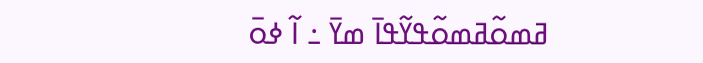ߥߘߋ߬ߥߘߋ߬ߟߌ߬ߟߊ߫ ߘߌ߫ ߸ ߊ߬ ߦߋ߫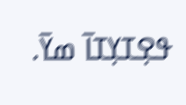ߟߐ߲ߠߌ߲ߠߊ߫ ߘߌ߫.